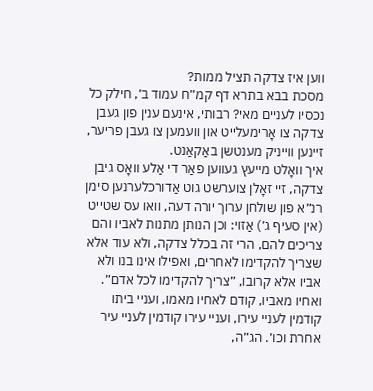ווען איז צדקה תציל ממות?
מסכת בבא בתרא דף קמ״ח עמוד ב׳, חילק כל נכסיו לעניים מאי? רבותי, אינעם ענין פון געבן צדקה צו אָרימעלייט און וועמען צו געבן פריער, זיינען ווייניק מענטשן באַקאַנט.
איך וואָלט מייעץ געווען פאַר די אַלע וואָס גיבן צדקה, זיי זאָלן צוערשט גוט אַדורכלערנען סימן רנ״א פון שולחן ערוך יורה דעה, וואו עס שטייט (אין סעיף ג׳) אַזוי: וכן הנותן מתנות לאביו והם צריכים להם, הרי זה בכלל צדקה, ולא עוד אלא שצריך להקדימו לאחרים, ואפילו אינו בנו ולא אביו אלא קרובו, ״צריך להקדימו לכל אדם״. ואחיו מאביו, קודם לאחיו מאמו, ועניי ביתו קודמין לעניי עירו, ועניי עירו קודמין לעניי עיר אחרת וכו׳. הג״ה,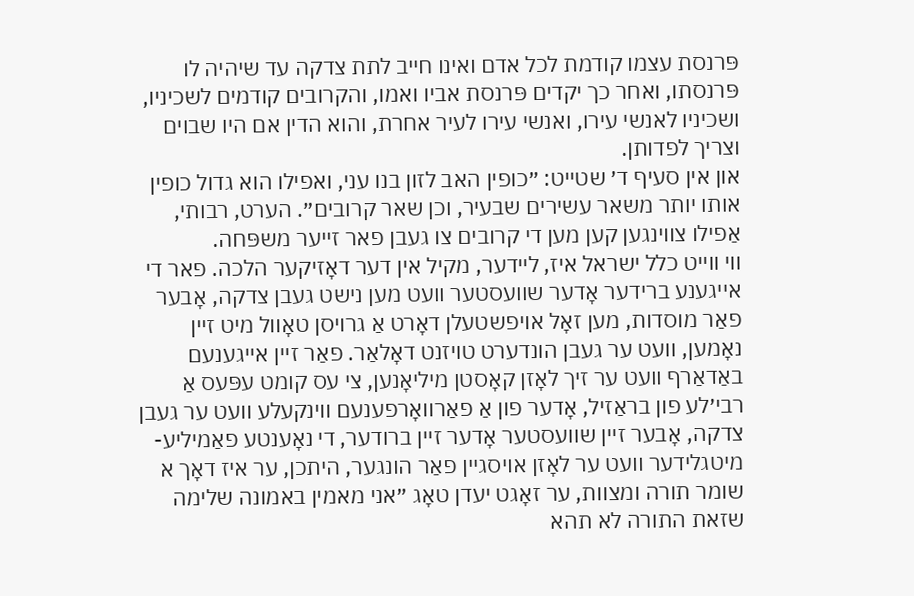פּרנסת עצמו קודמת לכל אדם ואינו חייב לתת צדקה עד שיהיה לו פּרנסתו, ואחר כך יקדים פּרנסת אביו ואמו, והקרובים קודמים לשכיניו, ושכיניו לאנשי עירו, ואנשי עירו לעיר אחרת, והוא הדין אם היו שבוים וצריך לפדותן.
און אין סעיף ד׳ שטייט: ״כופין האב לזון בנו עני, ואפילו הוא גדול כופין אותו יותר משאר עשירים שבעיר, וכן שאר קרובים״. הערט, רבותי, אַפילו צווינגען קען מען די קרובים צו געבן פאר זייער משפּחה.
ווי ווייט כלל ישראל איז, ליידער, מקיל אין דער דאָזיקער הלכה. פאר די אייגענע ברידער אָדער שוועסטער וועט מען נישט געבן צדקה, אָבער פאַר מוסדות, מען זאָל אויפשטעלן דאָרט אַ גרויסן טאָוול מיט זיין נאָמען, וועט ער געבן הונדערט טויזנט דאָלאַר. פאַר זיין אייגענעם באַדאַרף וועט ער זיך לאָזן קאָסטן מיליאָנען, צי עס קומט עפּעס אַ רבי׳לע פון בראַזיל, אָדער פון אַ פאַרוואָרפענעם ווינקעלע וועט ער געבן צדקה, אָבער זיין שוועסטער אָדער זיין ברודער, די נאָענטע פאַמיליע-מיטגלידער וועט ער לאָזן אויסגיין פאַר הונגער, היתכן, ער איז דאָך א שומר תורה ומצוות, ער זאָגט יעדן טאָג ״אני מאמין באמונה שלימה שזאת התורה לא תהא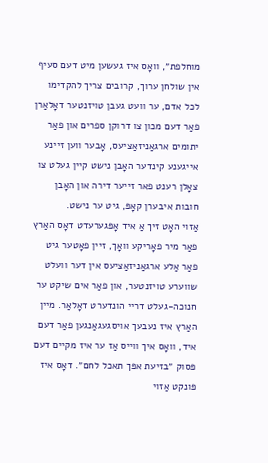מוחלפת״, וואָס איז געשען מיט דעם סעיף אין שולחן ערוך, קרובים צריך להקדימו לכל אדם, ער וועט געבן טויזנטער דאָלאַרן פאַר דעם מכון צו דרוקן ספרים און פאַר יתומים ארגאַניזאַציעס, אָבער ווען זיינע אייגענע קינדער האָבן נישט קיין געלט צו צאָלן רענט פאר זייער דירה און האָבן חובות איבערן קאָפּ, גיט ער נישט.
אַזוי האָט זיך אַ איד אָפּגערעדט דאָס האַרץ פאַר מיר פאָריקע וואָך, זיין פאָטער גיט פאַר אַלע ארגאַניזאַציעס אין דער וועלט שווערע טויזנטער, און פאַר אים שיקט ער חנוכה-געלט דריי הונדערט דאָלאַר. מיין האַרץ איז נעבעך אויסגעגאַנגען פאַר דעם איד, וואָס איך ווייס אַז ער איז מקיים דעם פּסוק ״בזיעת אפּך תאכל לחם״. דאָס איז פּונקט אַזוי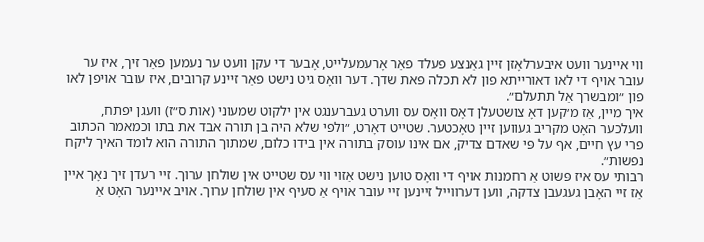ווי איינער וועט איבערלאָזן זיין גאַנצע פעלד פאַר אָרעמעלייט, אָבער די עקן וועט ער נעמען פאַר זיך, איז ער עובר אויף די לאו דאורייתא פון לא תכלה פּאת שדך. דער וואָס גיט נישט פאַר זיינע קרובים, איז עובר אויפן לאו פון ״ומבשרך אַל תתעלם״.
איך מיין, אַז מ׳קען דאָ צושטעלן דאָס וואָס עס ווערט געברענגט אין ילקוט שמעוני (אות ס״ז) וועגן יפתח, וועלכער האָט מקריב געווען זיין טאָכטער. שטייט דאָרט, ״ולפי שלא היה בן תורה אבד את בתו וכמאמר הכתוב פרי עץ חיים, אף על פּי שאדם צדיק, אם אינו עוסק בתורה אין בידו כלום, שמתוך התורה הוא לומד האיך ליקח נפשות״.
רבותי עס איז פּשוט אַ רחמנות אויף די וואָס טוען נישט אַזוי ווי עס שטייט אין שולחן ערוך. זיי רעדן זיך נאָך איין אַז זיי האָבן געגעבן צדקה, ווען דערווייל זיינען זיי עובר אויף אַ סעיף אין שולחן ערוך. אויב איינער האָט אַ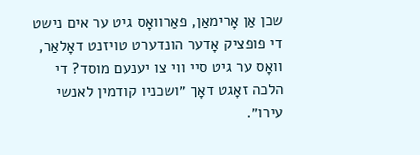שכן אַן אָרימאַן, פאַרוואָס גיט ער אים נישט די פופציק אָדער הונדערט טויזנט דאָלאַר, וואָס ער גיט סיי ווי צו יענעם מוסד? די הלכה זאָגט דאָך ״ושכניו קודמין לאנשי עירו״.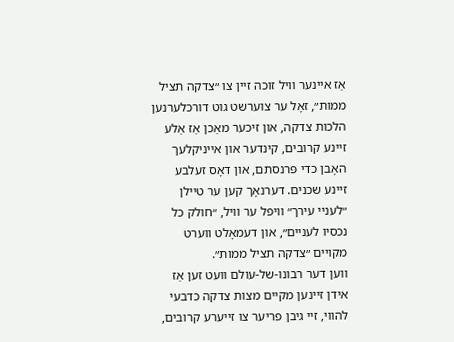אַז איינער וויל זוכה זיין צו ״צדקה תציל ממות״, זאָל ער צוערשט גוט דורכלערנען הלכות צדקה, און זיכער מאַכן אַז אַלע זיינע קרובים, קינדער און אייניקלעך האָבן כדי פּרנסתם, און דאָס זעלבע זיינע שכנים. דערנאָך קען ער טיילן ״לעניי עירך״ וויפל ער וויל, ״חולק כל נכסיו לעניים״, און דעמאָלט ווערט מקויים ״צדקה תציל ממות״.
ווען דער רבונו-של-עולם וועט זען אַז אידן זיינען מקיים מצות צדקה כדבעי להווי, זיי גיבן פריער צו זייערע קרובים,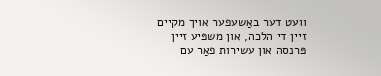וועט דער באַשעפער אויך מקיים זיין די הלכה, און משפּיע זיין פּרנסה און עשירות פאַר עם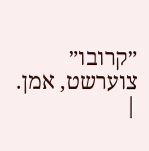״קרובו״ צוערשט, אמן.
|